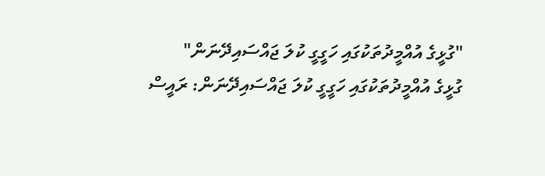"ގުޅީގެ އުއްމީދުތަކުގައި ހަގީގީ ކުލަ ޖައްސައިދޭނަން"
ގުޅީގެ އުއްމީދުތަކުގައި ހަގީގީ ކުލަ ޖައްސައިދޭނަން: ރައީސް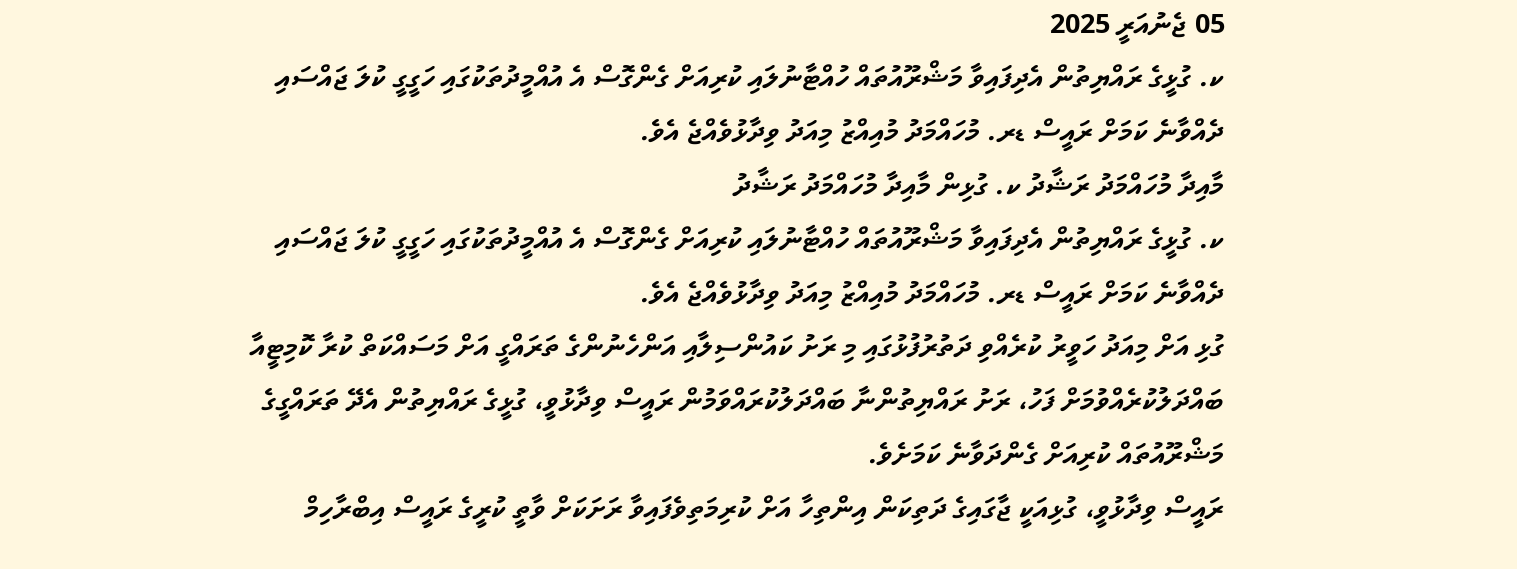05 ޖެނުއަރީ 2025
ކ. ގުޅީގެ ރައްޔިތުން އެދިފައިވާ މަޝްރޫއުތައް ހުއްޓާނުލައި ކުރިއަށް ގެންގޮސް އެ އުއްމީދުތަކުގައި ހަގީގީ ކުލަ ޖައްސައި ދެއްވާނެ ކަމަށް ރައީސް ޑރ. މުހައްމަދު މުއިއްޒު މިއަދު ވިދާޅުވެއްޖެ އެވެ.
މާއިދާ މުހައްމަދު ރަޝާދު ކ. ގުޅިން މާއިދާ މުހައްމަދު ރަޝާދު
ކ. ގުޅީގެ ރައްޔިތުން އެދިފައިވާ މަޝްރޫއުތައް ހުއްޓާނުލައި ކުރިއަށް ގެންގޮސް އެ އުއްމީދުތަކުގައި ހަގީގީ ކުލަ ޖައްސައި ދެއްވާނެ ކަމަށް ރައީސް ޑރ. މުހައްމަދު މުއިއްޒު މިއަދު ވިދާޅުވެއްޖެ އެވެ.
ގުޅި އަށް މިއަދު ހަވީރު ކުރެއްވި ދަތުރުފުޅުގައި މި ރަށު ކައުންސިލާއި އަންހެނުންގެ ތަރައްގީ އަށް މަސައްކަތް ކުރާ ކޮމިޓީއާ ބައްދަލުކުރެއްވުމަށް ފަހު، ރަށު ރައްޔިތުންނާ ބައްދަލުކުރައްވަމުން ރައީސް ވިދާޅުވީ، ގުޅީގެ ރައްޔިތުން އެދޭ ތަރައްގީގެ މަޝްރޫއުތައް ކުރިއަށް ގެންދަވާނެ ކަމަށެވެ.
ރައީސް ވިދާޅުވީ، ގުޅިއަކީ ޖާގައިގެ ދަތިކަން އިންތިހާ އަށް ކުރިމަތިވެފައިވާ ރަށަކަށް ވާތީ ކުރީގެ ރައީސް އިބްރާހިމް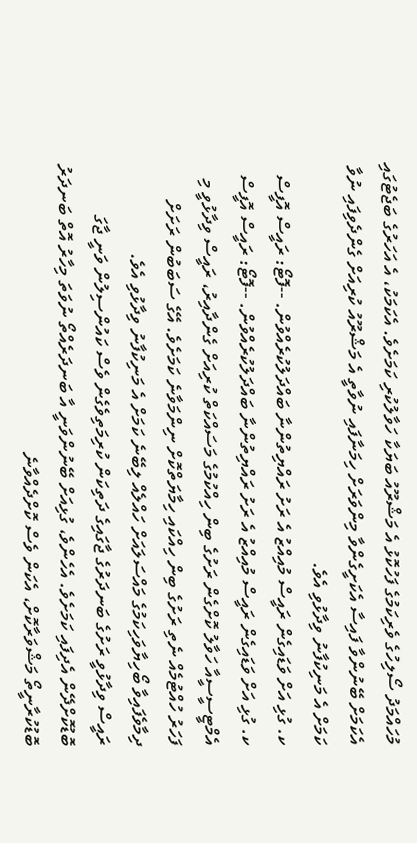މުހައްމަދު ސޯލިހުގެ ވެރިކަމުގެ ފަހުކޮޅު އެ މަޝްރޫއު ބަޔަކާ ހަވާލުކުރި ކަމަށެވެ. އެކަމަކު، އެ އަހަރުގެ ބަޖެޓުގައި އެކަމަށް ބޭނުންވާ ފައިސާ އެކަށީގެންވާ މިންވަރަށް ހިމަނާފައި ނުވާތީ އެ މަޝްރޫއު ކުރިއަށް ގެންދެވިފައި ނުވާ ކަމަށް އެ މަނިކުފާނު ވިދާޅުވި އެވެ.
ކ. ގުޅި އަށް ވަޑައިގެން ރައީސް މުއިއްޒު އެ ރަށު ރައްޔިތުންނާ ބައްދަލުކުރެއްވުން. --ފޮޓޯ: ރައީސް އޮފީސް
ކ. ގުޅި އަށް ވަޑައިގެން ރައީސް މުއިއްޒު އެ ރަށު ރައްޔިތުންނާ ބައްދަލުކުރެއްވުން. --ފޮޓޯ: ރައީސް އޮފީސް
އެމްޓީސީސީއާ ހަވާލު ކޮށްގެން ރަށުގެ ބިން ހިއްކުމުގެ މަސައްކަތް ކުރިއަށް ގެންދާއިރު، ރައީސް ވިދާޅުވީ މި ފަހަރު ހުއްޓުމެއް ނެތި ރަށުގެ ބިން ހިއްކައި ހިމާޔަތްކޮށް ނިންމަވާނެ ކަމަށެވެ. އޭގެ ސަބަބުން ރަށަށް ދިމާވެފައިވާ ބޯހިޔާވަހިކަމުގެ މައްސަލައަށް ހައްލެއް ލިބޭނެ ކަމަށް އެ މަނިކުފާނު ވިދާޅުވި އެވެ.
ރައީސް ވިދާޅުވީ ރަށުގެ ބަނދަރުގެ ޖާގައިގެ ދަތިކަން ކުރިމަތިވެގެން ވެސް ކައުންސިލުން ވަނީ ޖާގަ ބޮޑުކޮށްދޭން އެދިފައި ކަމަށެވެ. އެހެންވެ، ގުޅިއަށް ބޭނުންވަނީ އާ ބަނދަރެއްތޯ ނުވަތަ މިހާރު އޮތް ބަނދަރު ބޮޑުކުރާނީތޯ މަޝްވަރާކޮށް، އެކަން ވެސް ކޮށްދެއްވާނެ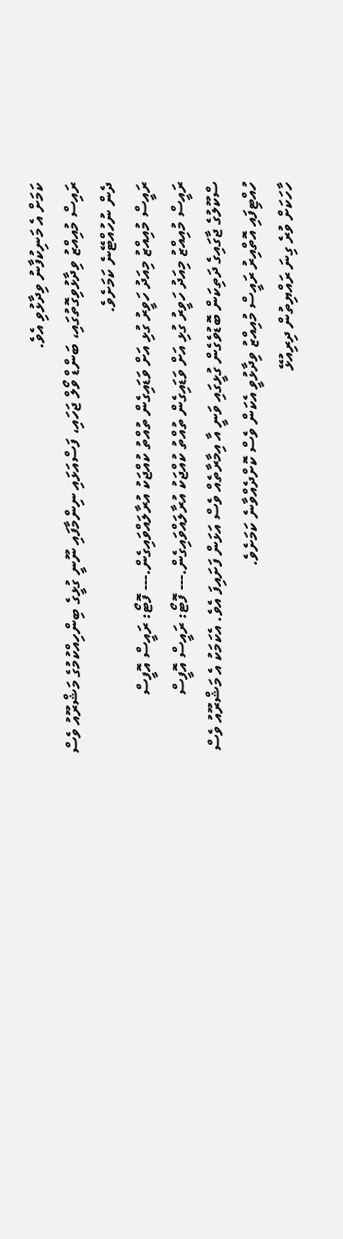ކަމަށް އެ މަނިކުފާނު ވިދާޅުވި އެވެ.
ރައިސް މުއިއްޒު ވިދާޅުވިގޮތުގައި، ބަންޑް ވޯލް ޖަހައި، ފަސްއަޅައި ނިންމާފައި ނޫނީ ގުޅީގެ ބިންހިއްކުމުގެ މަޝްރޫއު ވެސް ދެން ނުހުއްޓޭނެ ކަމަށެވެ.
ރައީސް މުއިއްޒު މިއަދު ހަވީރު ގުޅި އަށް ވަޑައިގެން ތުއްތު ކުއްޖަކު އުރާލައްވައިގެން.--- ފޮޓޯ: ރައީސް އޮފީސް
ރައީސް މުއިއްޒު މިއަދު ހަވީރު ގުޅި އަށް ވަޑައިގެން ތުއްތު ކުއްޖަކު އުރާލައްވައިގެން.--- ފޮޓޯ: ރައީސް އޮފީސް
ސްކޫލުގެ ޖާގައިގެ ދަތިކަން ބޮޑުވެގެން ގުޅީގައި ވަނީ އާ އިމާރާތެއް ވެސް އަޅަން ފަށައިފަ އެވެ. އެކަމަކު އެ މަޝްރޫއު ވެސް ހުއްޓިފައި އޮތްއިރު ރައީސް މުއިއްޒު ވިދާޅުވީ އެކަން ވެސް ކޮށްދެއްވާނެ ކަމަށެވެ.
ހާހަކަށް ވުރެ ގިނަ ރައްޔިތުން ދިރިއުޅޭ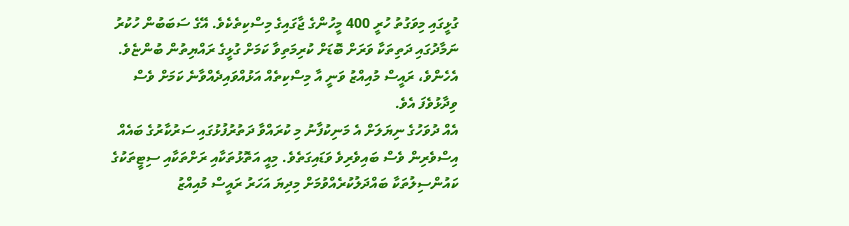ގުޅީގައި މިވަގުތު ހުރީ 400 މީހުންގެ ޖާގައިގެ މިސްކިތެކެވެ. އޭގެ ސަބަބުން ހުކުރު ނަމާދުގައި ދަތިތަކާ ވަރަށް ބޮޑަށް ކުރިމަތިވާ ކަމަށް ގުޅީގެ ރައްޔިތުން ބުންޏެވެ. އެހެންވެ، ރައީސް މުއިއްޒު ވަނީ އާ މިސްކިތެއް އަޅުއްވައިދެއްވާނެ ކަމަށް ވެސް ވިދާޅުވެފަ އެވެ.
އެއް ދުވަހުގެ ނިޔަލަށް އެ މަނިކުފާނު މި ކުރައްވާ ދަތުރުފުޅުގައި ސަރުކާރުގެ ބައެއް އިސްވެރިން ވެސް ބައިވެރިވެ ވަޑައިގަތެވެ. މިއީ އަތޮޅުތަކާއި ރަށްތަކާއި ސިޓީތަކުގެ ކައުންސިލުތަކާ ބައްދަލުކުރެއްވުމަށް މިދިޔަ އަހަރު ރައީސް މުއިއްޒު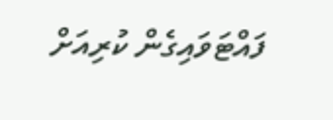ފައްޓަވައިގެން ކުރިއަށް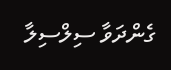ގެންދަވާ ސިލްސިލާ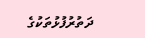ދަތުރުފުޅުތަކުގެ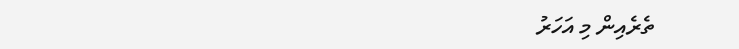ތެރެއިން މި އަހަރު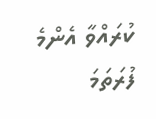ކުރައްވާ އެންމެ ފުރަތަމަ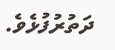ދަތުރުފުޅެވެ.